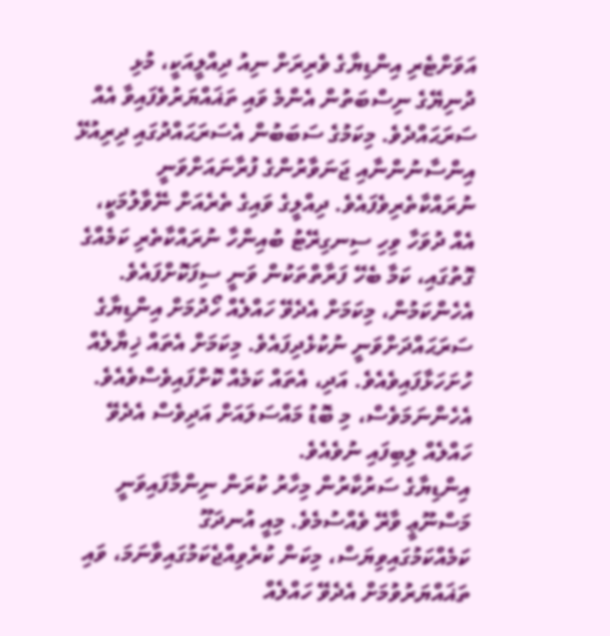އަވަށްޓެރި އިންޑިޔާގެ ވެރިރަށް ނިއު ދިއްލީއަކީ، މުޅި ދުނިޔޭގެ ނިސްބަތުން އެންމެ ވައި ތަޣައްޔަރުވެފައިވާ އެއް ސަރަޙައްދެވެ. މިކަމުގެ ސަބަބުން އެސަރަޙައްދުގައި ދިރިއުޅޭ އިންސާނުންނާއި ޖަނަވާރުންގެ ފުރާނައަށްވަނީ ނުރައްކާތެރިވެފައެވެ. ދިއްލީގެ ވައިގެ ތެރެއަށް ނޭވާލުމަކީ، އެއް ދުވަހާ ވިހި ސިނގިރޭޓު ބުއިންހާ ނުރައްކާތެރި ކަމެއްގެ ގޮތުގައި، ކަމާ ބެހޭ ފަރާތްތަކުން ވަނީ ސިފަކޮށްފައެވެ.
އެހެންކަމުން، މިކަމަށް އެދެވޭ ހައްލެއް ހޯދުމަށް އިންޑިޔާގެ ސަރަޙައްދަށްވަނީ ނުކުޅެދިފައެވެ. މިކަމަށް އެތައް ޚިޔާލެއް ހުށަހަޅާފައިވެއެވެ. އަދި، އެތައް ކަމެއް ކޮށްފައިވެސްވެއެވެ. އެހެންނަމަވެސް، މި ބޮޑު މައްސަލައަށް އަދިވެސް އެދެވޭ ހައްލެއް ލިބިފައި ނުވެއެވެ.
އިންޑިޔާގެ ސަރުކާރުން މިހާރު ކުރަން ނިންމާފައިވަނީ މަސްނޫޢީ ވާރޭ ވެއްސުމެވެ. މިއީ އުނދަގޫ ކަމެއްކަމުގައިވިޔަސް، މިކަން ކުރެވިއްޖެކަމުގައިވާނަމަ، ވައި ތަޣައްޔަރުވުމަށް އެދެވޭ ހައްލެއް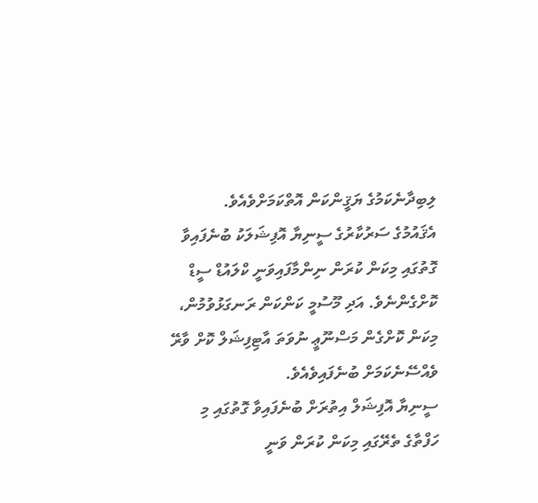ލިބިދާނެކަމުގެ ޔަޤީންކަން އޮތްކަމަށްވެއެވެ.
އެޤައުމުގެ ސަރުކާރުގެ ސީނިޔާ އޮފިޝަލަކު ބުނެފައިވާ ގޮތުގައި މިކަން ކުރަން ނިންމާފައިވަނީ ކްލައުޑް ސީޑް ކޮށްގެންނެވެ. އަދި މޫސުމީ ކަންކަން ރަނގަޅުވުމުން، މިކަން ކޮށްގެން މަސްނޫޢީ ނުވަތަ އާޓިފިޝަލް ކޮށް ވާރޭ ވެއްސޭނެކަމަށް ބުނެފައިވެއެވެ.
ސީނިޔާ އޮފިޝަލް އިތުރަށް ބުނެފައިވާ ގޮތުގައި މި ހަފްތާގެ ތެރޭގައި މިކަން ކުރަން ވަނީ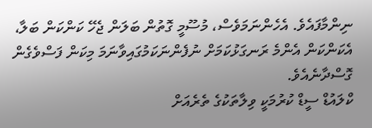ނިންމާފައެވެ. އެހެންނަމަވެސް، މުސޫމީ ގޮތުން ބަލަން ޖެހޭ ކަންކަން ބަލާ، އެކަންކަން އެންމެ ރަނގަޅުކަމަށް ނުފެންނަކަމުގައިވާނަމަ މިކަން ފަސްވެގެން ގޮސްދާނެއެވެ.
ކްލައުޑް ސީޑް ކުރުމަކީ ވިލާތަކުގެ ތެރެއަށް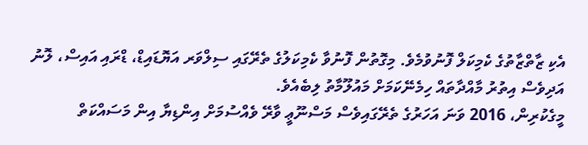އެކި ޒާތްޒާތުގެ ކެމިކަލް ފޮނުވުމެވެ. މިގޮތުން ފޮނުވާ ކެމިކަލުގެ ތެރޭގައި ސިލްވަރ އަޔޮޑައިޑް، ޑްރައި އައިސް، ލޮނު އަދިވެސް އިތުރު މާއްދާތައް ހިމެނޭކަމަށް މައުލޫމާތު ލިބެއެވެ.
މީގެކުރިން، 2016 ވަނަ އަހަރުގެ ތެރޭގައިވެސް މަސްނޫޢީ ވާރޭ ވެއްސުމަށް އިންޑިޔާ އިން މަސައްކަތް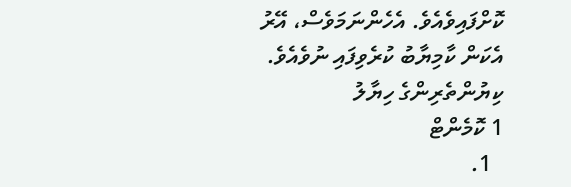ކޮށްފައިވެއެވެ. އެހެންނަމަވެސް، އޭރު އެކަން ކާމިޔާބު ކުރެވިފައި ނުވެއެވެ.
ކިޔުންތެރިންގެ ހިޔާލު
1 ކޮމެންޓް
  1.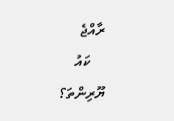ރާއްޖެ
    ކައު ޔޫރިންތަ؟